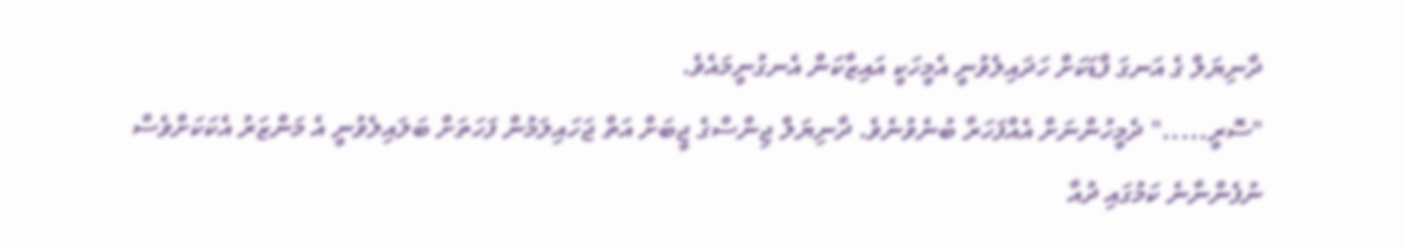ދާނިޔަލް ގެ އަނގަ ފާޑަކަށް ހަދައިލެވުނީ އެމީހަކީ އައިޒާކަން އެނގުނީމައެވެ.
"ސޮރީ....." ދެމީހުންނަށް އެއްފަހަރާ ބުނެވުނެވެ. ދާނިޔަލް ޖިންސްގެ ޖީބަށް އަތް ޖަހައިލަމުން ފަހަތަށް ބަލައިލެވުނީ އެ މަންޒަރު އެކަކަށްވެސް ނުފެންނާނެ ކަމުގައި ދުއާ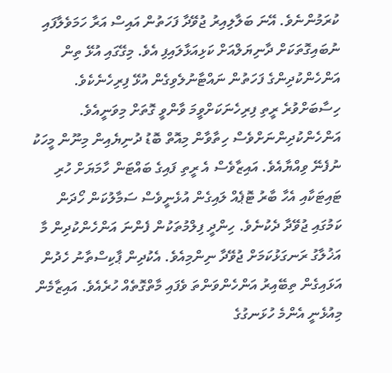ކުރަމުންނެވެ. އޭނަ ބަލާލިއިރު ޖުވޭދާ ފަހަތުން އައިސް އަރާ ހަމަވެލާފައި ނުބައިގޮތަކަށް ދާނިޔަލްއަށް ކަޅިއަޅާލައިފި އެވެ. މިގޭގައި އުޅޭ ތިން އަންހެންކުދިންގެ ފަހަތުން ނައްޓާނުލެވިގެން އުޅޭ ފިރިހެނެކެވެ. ހިސާބަށްވުރެ ރީތި ފިރިހެނަކަށްވީމަ ވާންވީ ގޮތަށް މިވަނީއެވެ. އަންހެންކުދިންނަށްވެސް ހިތާވާން މިއޮތް ބޮޑު ދުނިޔެއިން މިނޫން މީހަކު ނުފެނޭ ވިއްޔާއެވެ. އައިޒާވެސް އެ ރީތި ފައިގެ ބައްޓަން ހާމަޔަށް ހުރި ޓައިޓަކާއި އެހާ ބާރު ޓޮޕެއް ލައިގެން އުޅެނީވެސް ސަމާލުކަން ހޯދަން ކަމުގައި ޖުވޭދާ ދެކުނެވެ. ހިންދީ ފިލްމުތަކުން ފެންނަ އަންހެންކުދިން މާ އަޚުލާގު ރަނގަޅުކަމަށް ޖުވޭދާ ނިންމިއެވެ. އެކުދިން ޕާކިސްތާނު ހެދުން އަޅައިގެން ތިބޭއިރު އަންހެންވަންތަ ވެފައި މާތްގޮތެއް ހުރެއެވެ. އައިޒާމެން މިއުޅެނީ އެންމެ ހުޅަނގުގެ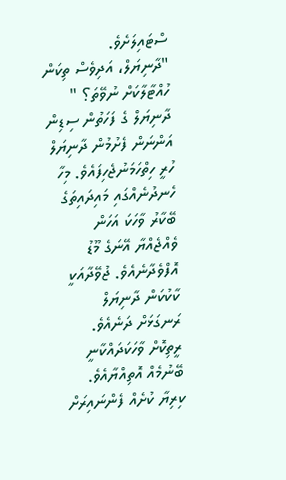ސްޓައިލަށެވެ.
"ދާނިޔަލް، އަދިވެސް ތިކަން ހުއްޓާލާކަށް ނުވޭތަ؟ " ދާނިޔަލް ގެ ފަހަތުން ސިޑިން އަންނަން ފެށުމުން ދާނިޔަލް ހުރީ ހިތްހަމަނުޖެހިފައެވެ. މިހާ ހެނދުނެއްގައި މައިދައިތަގެ ބޭކާރު ވާހަކަ އަހަން ވެއްޖެއްޔާ އޭނަގެ މޫޑު އޮފްވެދާނެއެވެ. ޖުވޭދާއަކީ ކާކުކަން ދާނިޔަލް ރަނގަޅަށް ދަނެއެވެ. ރީތިކޮށް ވާހަކަދައްކާނީ ބޭނުމެއް އޮތިއްޔާއެވެ. ކިރިޔާ ކުށެއް ފެންނައިރަށް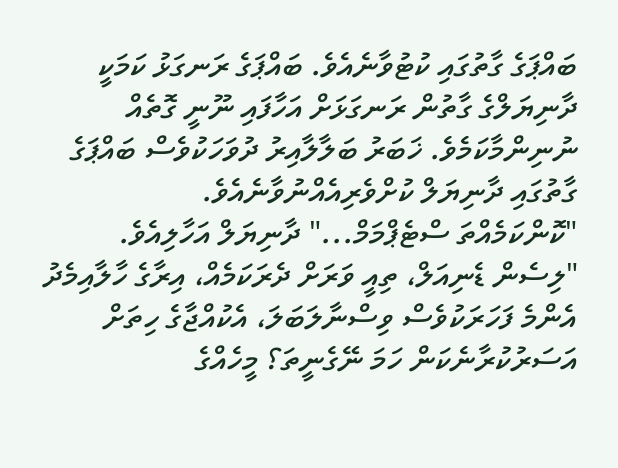ބައްޕަގެ ގާތުގައި ކުޓުވާނެއެވެ. ބައްޕަގެ ރަނގަޅު ކަމަކީ ދާނިޔަލްގެ ގާތުން ރަނގަޅަށް އަހާފައި ނޫނީ ގޮތެއް ނުނިންމާކަމެވެ. ޚަބަރު ބަލާލާއިރު ދުވަހަކުވެސް ބައްޕަގެ ގާތުގައި ދާނިޔަލް ކުށްވެރިއެއްނުވާނެއެވެ.
"ކޮންކަމެއްތަ ސްޓެޕްމަމް..." ދާނިޔަލް އަހާލިއެވެ.
"ލިސެން ޑެނިއަލް، ތިއީ ވަރަށް ދެރަކަމެއް، އިރާގެ ހާލާއިމެދު އެންމެ ފަހަރަކުވެސް ވިސްނާލަބަލަ، އެކުއްޖާގެ ހިތަށް އަސަރުކުރާނެކަން ހަމަ ނޭގެނީތަ؟ މީހެއްގެ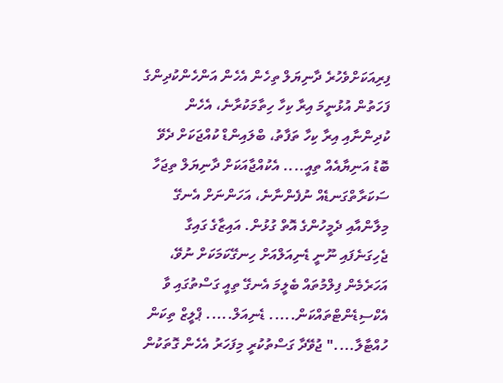ފިރިއަކަށްވެހުރެ ދާނިޔަލް ތިހެން އެހެން އަންހެންކުދިންގެ ފަހަތުން އުޅުނީމަ އިރާ ކިހާ ހިތާމަކުރާނެ، އެހެން ކުދިންނާއި އިރާ ކިހާ ތަފާތު، ބްލައިންޑް ކުއްޖަކަށް ދެވޭ ބޮޑު އަނިޔާއެއް ތިއީ.... އެކުއްޖާއަކަށް ދާނިޔަލް ތިޖަހާ ސަކަރާތްގަނޑެއް ނުފެންނާނެ، އަހަންނަށް އެނގޭ މިލާންއާއި ދެމީހުންގެ އޮތް ގުޅުން. އައިޒާގެ ގައިގާ ޖެހިގަނެފައި ނޫނީ ޑެނިއަލްއަށް ހިނގޭކަމަކަށް ނުވޭ، އަހަރެމެން ފިލްމުތައް ބެލީމަ އެނގޭ ތިއީ ގަސްތުގައި ވާ އެކްސިޑެންޓްތައްކަން..... ޑެނިއަލް..... ޕްލީޒް ތިކަން ހުއްޓާލާ...." ޖުވޭދާ ގަސްތުކުރީ މިފަހަރު އެހެން ގޮތަކުން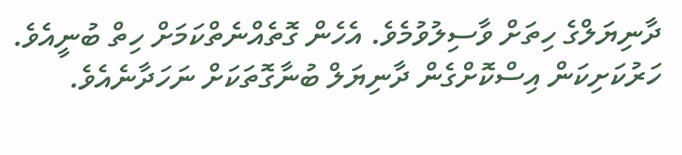ދާނިޔަލްގެ ހިތަށް ވާސިލުވުމެވެ. އެހެން ގޮތެއްނެތްކަމަށް ހިތް ބުނީއެވެ. ހަރުކަށިކަން އިސްކޮށްގެން ދާނިޔަލް ބުނާގޮތަކަށް ނަހަދާނެއެވެ.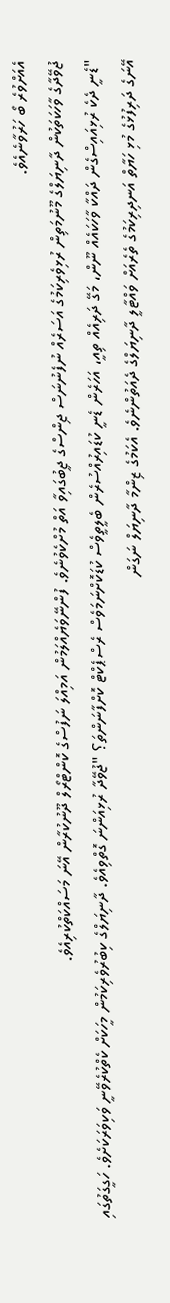އެއަށްވުރެ ބޯ ހަރުވާނެއެވެ.
ޖުވޭދާގެ ވާހަކަތަކުން ދާނިޔަލްގެ މޫނުމަތިން ރުޅިވެރިކަމުގެ އަސަރެއް ނުފެނުނަސް ޖިންސްގެ ޖީބުގައިވާ އަތް މުށްކެވުނެވެ. ފުންނޭވަޔެއްލަމުން އަމިއްލަ ނަފުސްގެ ކޮންޓްރޯލް ދޫނުކުރާން އޭނަ މަސައްކަތްކުރިއެވެ.
"ޑެނީ ދެކެ ރުޅިއައިސްގެން ދައްކާ ވާހަކައެއް ނޫން، މަގޭ ދަރިއެއް ތިއީ، އަހަރެން ޑެނީ ކުޑައިރުއްސުރެން ބެލީތީވެސް ކުޑަކޮށްނަމަވެސް ރެސްޕެކްޓް ކޮށްފާނަންތަ؟ "ޖުވޭދާ ރުޅިއަންނަ ގޮތްވިއެވެ. ދާނިޔަލްގެ ކިބުރުވެރިކަމުން މީހަކަށް ކެތްކުރެވޭނީ ވަކިވަރަކަށެވެ. ހަގީގަތުގައި އޭނަގެ ދަރިފުޅުގެ މުޅި ހަޔާތް އަނދިރިކަމުގެ ތެރެއަށް ވައްޓާލީ ދާނިޔަލްގެ ދެއަތުންނެވެ. އެކަމުގެ ޒިންމާ ދާނިޔަލް ނަގަން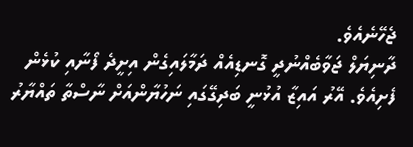ޖެހޭނެއެވެ.
ދާނިޔަލް ޖަވާބެއްނުދީ ގޮނޑިއެއް ދަމާލައިގެން އިށީދެ ފޯނާއި ކުޅެން ފެށިއެވެ. އޭރު އައިޒާ އުޅުނީ ބަދިގޭގައި ނަހުޔާންއަށް ނާސްތާ ތައްޔާރު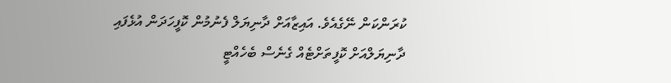ކުރަންކަން ނޭގެއެވެ. އައިޒާއަށް ދާނިޔަލް ފެނުމުން ކޮފީހަދަން އުޅެފައި ދާނިޔަލްއަށް ކޮފީތަށްޓެއް ގެނެސް ބެހެއްޓީ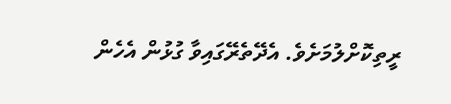ރީތިކޮށްލުމަށެވެ. އެދޭތެރޭގައިވާ ގުޅުން އެހެން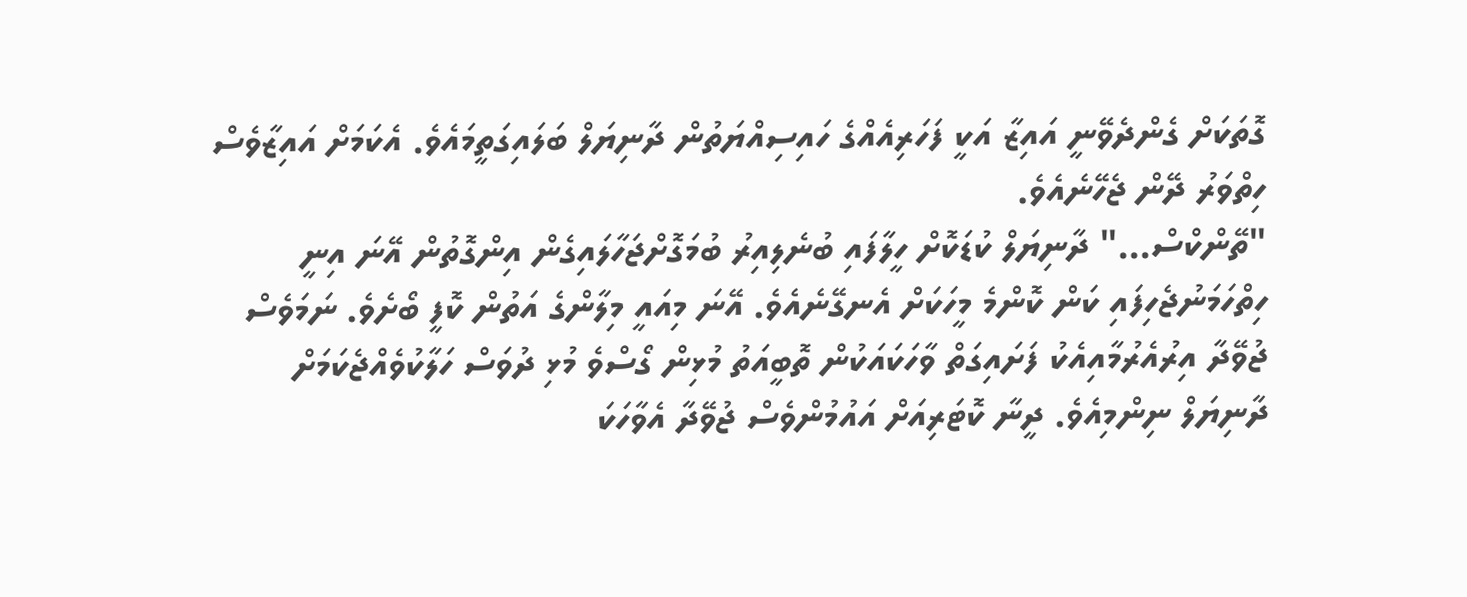ގޮތަކަށް ގެންދެވޭނީ އައިޒާ އަކީ ފަހަރިއެއްގެ ހައިސިއްޔަތުން ދާނިޔަލް ބަލައިގަތީމައެވެ. އެކަމަށް އައިޒާވެސް ހިތްވަރު ދޭން ޖެހޭނެއެވެ.
"ތޭންކްސް..." ދާނިޔަލް ކުޑަކޮށް ހީލާފައި ބުނެލިއިރު ބުމަގޮށްޖަހާލައިގެން އިންގޮތުން އޭނަ އިނީ ހިތްހަމަނުޖެހިފައި ކަން ކޮންމެ މީހަކަށް އެނގޭނެއެވެ. އޭނަ މިއައީ މިލާންގެ އަތުން ކޮފީ ބޯށެވެ. ނަމަވެސް ޖުވޭދާ އިރުއެރުމާއިއެކު ފަށައިގަތް ވާހަކައަކުން ތޮބީއަތު މުޅިން ގޯސްވެ މުޅި ދުވަސް ހަލާކުވެއްޖެކަމަށް ދާނިޔަލް ނިންމިއެވެ. ދީނާ ކޮޓަރިއަށް އައުމުންވެސް ޖުވޭދާ އެވާހަކަ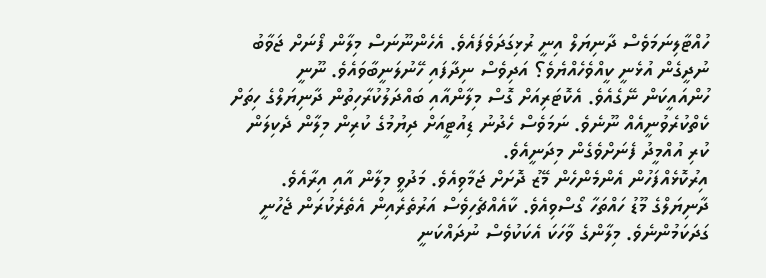ހުއްޓާލިނަމަވެސް ދާނިޔަލް އިނީ ރުޅިގަދަވެފައެވެ. އެހެންނޫނަސް މިލާން ފޯނަށް ޖަވާބު ނުދީގެން އުޅެނީ ކީއްވެހެއްޔެވެ؟ އަދިވެސް ނިދާފައި ހޭނުލަނީބާވައެވެ. ނޫނީ ހުންއައީކަން ނޭގެއެވެ. އެކޮޓަރިއަށް ގޮސް މިލާންއާއި ބައްދަލުކުރާހިތުން ދާނިޔަލްގެ ހިތަށް ކެތްކުރެވުނީއެއް ނޫނެވެ. ނަމަވެސް ހެދުނު ޑިއުޓީއަށް ދިޔުމުގެ ކުރިން މިލާން ދެކިލަން ކުރި އުއްމީދު ފެނަށްވެގެން މިދަނީއެވެ.
އިރުކޮޅެއްފަހުން އެންމެންހެން މޭޒު ދޮށަށް ޖަމާވިއެވެ. މަދުވީ މިލާން އާއި އިރާއެވެ. ދާނިޔަލްގެ މޫޑު ހައްތަހާ ގޯސްވިއެވެ. ކާއެއްޗެހިވެސް އަރުތެރެއިން އެތެރެކުރަން ޖެހުނީ ގަދަކަމުންނެވެ. މިލާންގެ ވާހަކަ އެކަކުވެސް ނުދައްކަނީ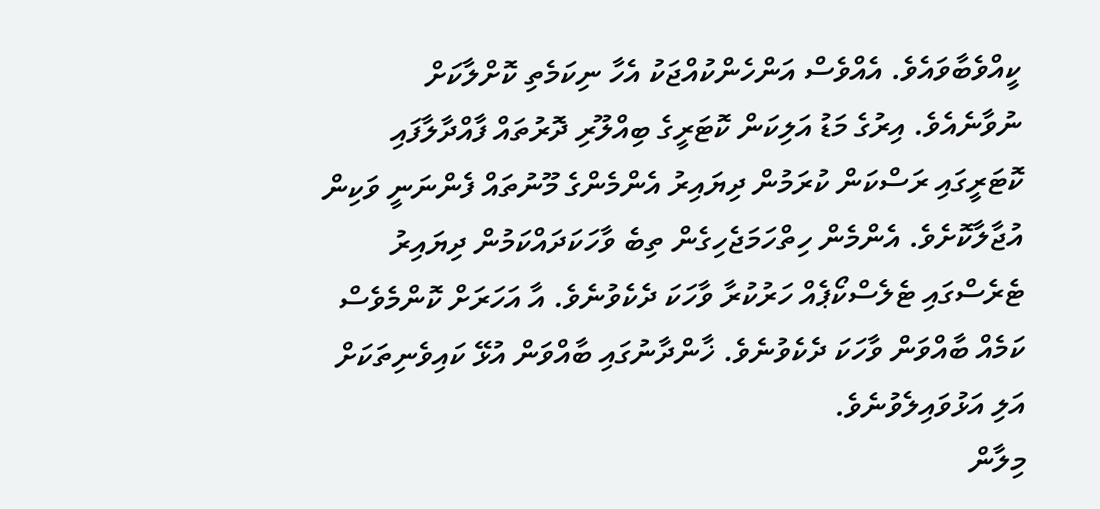ކީއްވެބާވައެވެ. އެއްވެސް އަންހެންކުއްޖަކު އެހާ ނިކަމެތި ކޮށްލާކަށް ނުވާނެއެވެ. އިރުގެ މަޑު އަލިކަން ކޮޓަރީގެ ބިއްލޫރި ދޮރުތައް ފާއްދާލާފައި ކޮޓަރީގައި ރަސްކަން ކުރަމުން ދިޔައިރު އެންމެންގެ މޫނުތައް ފެންނަނީ ވަކިން އުޖާލާކޮށެވެ. އެންމެން ހިތްހަމަޖެހިގެން ތިބެ ވާހަކަދައްކަމުން ދިޔައިރު ޓެރެސްގައި ޓެލެސްކޯޕެއް ހަރުކުރާ ވާހަކަ ދެކެވުނެވެ. އާ އަހަރަށް ކޮންމެވެސް ކަމެއް ބާއްވަން ވާހަކަ ދެކެވުނެވެ. ޚާންދާނުގައި ބާއްވަން އުޅޭ ކައިވެނިތަކަށް އަލި އަޅުވައިލެވުނެވެ.
މިލާން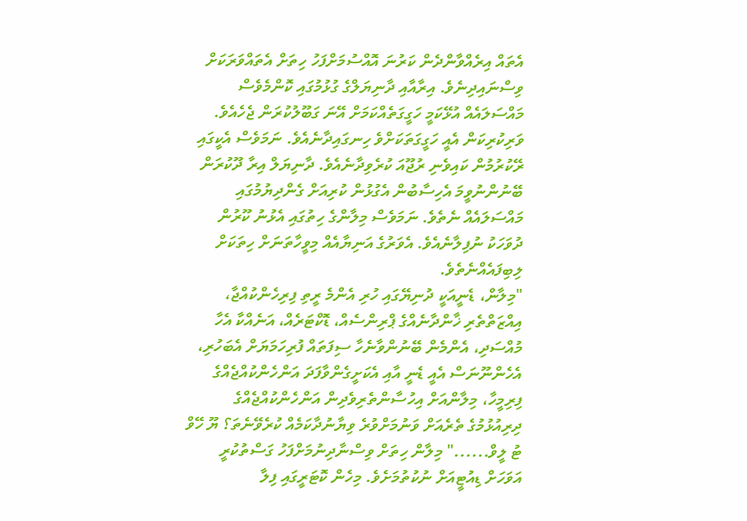އެތައް އިރެއްވާންދެން ކަރުނަ އޮއްސުމަށްފަހު ހިތަށް އެތައްވަރަކަށް ވިސްނައިދިނެވެ. އިރާއާއި ދާނިޔަލްގެ ގުޅުމުގައި ކޮންމެވެސް މައްސަލައެއް އުޅޭކަމީ ހަގީގަތެއްކަމަށް އޭނަ ގަބޫލުކުރަން ޖެހެއެވެ. ވަރިކުރިކަން އެއީ ހަގީގަތަކަށްވެ ހިނގައިދާނެއެވެ. ނަމަވެސް އެކީގައި ރޭކުރުމުން ކައިވެނި ރުޖޫއަ ކުރެވިދާނެއެވެ. ދާނިޔަލް އިރާ ދޫކުރަން ބޭނުންނުވީމަ އެހިސާބުން އެގުޅުން ކުރިއަށް ގެންދިޔުމުގައި މައްސަލައެއް ނެތެވެ. ނަމަވެސް މިލާންގެ ހިތުގައި އެޅުނު ކޫރުން ދުވަހަކު ނުފިލާނެއެވެ. އެވަރުގެ އަނިޔާއެއް މިވީހާތަނަށް ހިތަކަށް ލިބިފައެއްނެތެވެ.
"މިލާން، ޑެނީއަކީ ދުނިޔޭގައި ހުރި އެންމެ ރީތި ފިރިހެންކުއްޖާ، އިއްޒަތްތެރި ޚާންދާނެއްގެ ޕްރިންސެއް، ޑޮކްޓަރެއް، އަނެއްކާ އެހާ މުއްސަދި، އެންމެން ބޭނުންވާނެހާ ސިފަތައް ފުރިހަމަޔަށް އެބަހުރި، އެހެންނޫނަސް އެއީ ޑެނީ އާއި އެކަށީގެންވާފަދަ އަންހެންކުއްޖެއްގެ ފިރިމީހާ، މިލާންއަށް އިހުސާންތެރިވެދިން އަންހެންކުއްޖެއްގެ ދިރިއުޅުމުގެ ތެރެއަށް ވަނުމަށްވުރެ ވިޔާނުދާކަމެއް ކުރެވޭނެތަ؟ ޔޫ ހޭވް ޓު ލީވް......" މިލާން ހިތަށް ވިސްނާދިނުމަށްފަހު ގަސްތުކުރީ އަވަހަށް ޑިއުޓީއަށް ނުކުތުމަށެވެ. މިހެން ކޮޓަރީގައި ފިލާ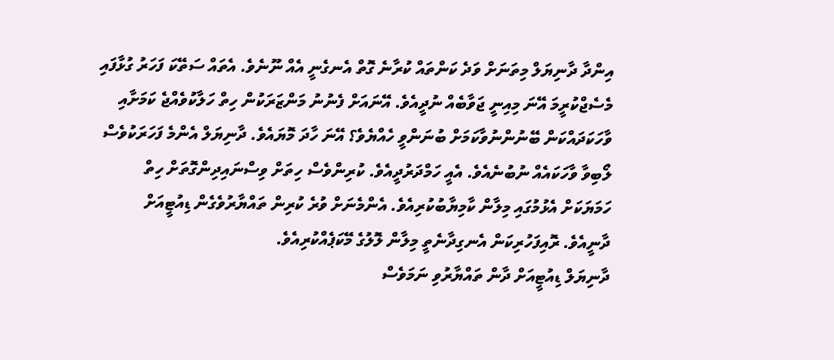އިންދާ ދާނިޔަލް މިތަނަށް ވަދެ ކަންތައް ކުރާނެ ގޮތް އެނގެނީ އެއް ނޫނެވެ. އެތައް ސަތޭކަ ފަހަރު ގުޅާފައި މެސެޖްކުރީމަ އޭނަ މިއިނީ ޖަވާބެއް ނުދީއެވެ. އޭނައަށް ފެނުނު މަންޒަރަކުން ހިތް ހަލާކުވެއްޖެ ކަމަށާއި ވާހަކަދައްކަން ބޭނުންނުވާކަމަށް ބުނަންވީ ހެއްޔެވެ؟ އޭނަ ހާދަ މޮޔައެވެ. ދާނިޔަލް އެންމެ ފަހަރަކުވެސް ލޯބިވާ ވާހަކައެއް ނުބުނެއެވެ. އެއީ ހަމްދަރުދީއެވެ. ކުރިންވެސް ހިތަށް ވިސްނައިދިންގޮތަށް ހިތް ހަމަޔަކަށް އެޅުމުގައި މިލާން ކާމިޔާބުކުރިއެވެ. އެންމެނަށް ވުރެ ކުރިން ތައްޔާރުވެގެން ޑިއުޓީއަށް ދާނީއެވެ. ރޮއިފަހުރިކަން އެނގިދާނެތީ މިލާން ލޮލުގެ މޭކަޕެއްކުރިއެވެ.
ދާނިޔަލް ޑިއުޓީއަށް ދާން ތައްޔާރުވި ނަމަވެސް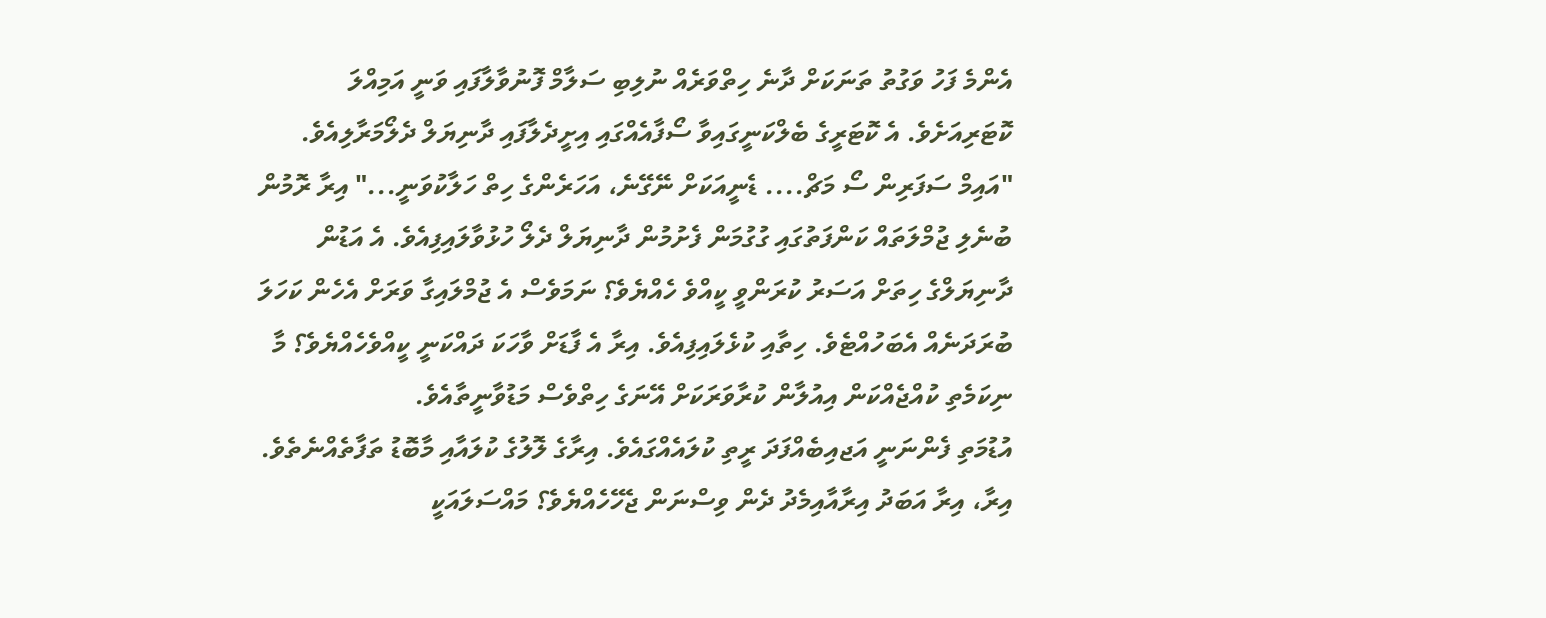އެންމެ ފަހު ވަގުތު ތަނަކަށް ދާނެ ހިތްވަރެއް ނުލިބި ސަލާމް ފޮނުވާލާފައި ވަނީ އަމިއްލަ ކޮޓަރިއަށެވެ. އެ ކޮޓަރީގެ ބެލްކަނީގައިވާ ސޯފާއެއްގައި އިށީދެލާފައި ދާނިޔަލް ދެލޯމަރާލިއެވެ.
"އައިމް ސަފަރިން ސޯ މަޗް.... ޑެނީއަކަށް ނޭގޭނެ، އަހަރެންގެ ހިތް ހަލާކުވަނީ..." އިރާ ރޮމުން ބުނެލި ޖުމްލަތައް ކަންފަތުގައި ގުގުމަން ފެށުމުން ދާނިޔަލް ދެލޯ ހުޅުވާލައިފިއެވެ. އެ އަޑުން ދާނިޔަލްގެ ހިތަށް އަސަރު ކުރަންވީ ކީއްވެ ހެއްޔެވެ؟ ނަމަވެސް އެ ޖުމްލައިގާ ވަރަށް އެހެން ކަހަލަ ބުރަދަނެއް އެބަހުއްޓެވެ. ހިތާއި ކުޅެލައިފިއެވެ. އިރާ އެ ފާޑަށް ވާހަކަ ދައްކަނީ ކީއްވެހެއްޔެވެ؟ މާ ނިކަމެތި ކުއްޖެއްކަން އިއުލާން ކުރާވަރަކަށް އޭނަގެ ހިތްވެސް މަޑުވާނީތާއެވެ.
އުޑުމަތި ފެންނަނީ އަޖއިބެއްފަދަ ރީތި ކުލައެއްގައެވެ. އިރާގެ ލޮލުގެ ކުލައާއި މާބޮޑު ތަފާތެއްނެތެވެ. އިރާ، އިރާ އަބަދު އިރާއާއިމެދު ދެން ވިސްނަން ޖެހޭހެއްޔެވެ؟ މައްސަލައަކީ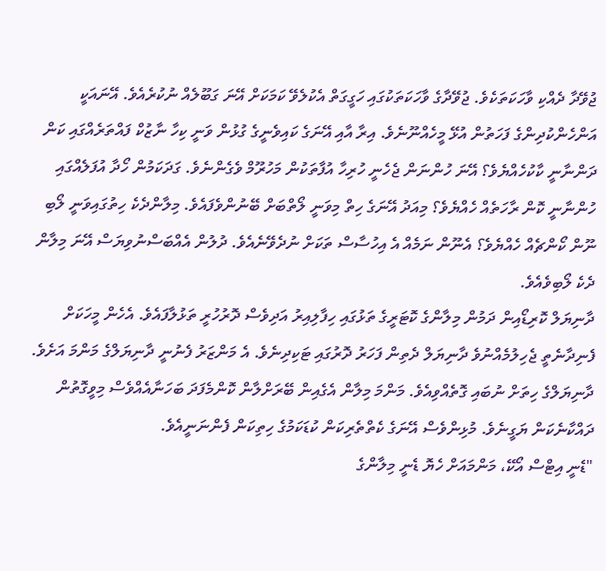ޖުވޭދާ ދެއްކި ވާހަކަތަކެވެ. ޖުވޭދާގެ ވާހަކަތަކުގައި ހަގީގަތް އެކުލެވޭ ކަމަކަށް އޭނަ ގަބޫލެއް ނުކުރެއެވެ. އޭނައަކީ އަންހެންކުދިންގެ ފަހަތުން އުޅޭ މީހެއްނޫނެވެ. އިރާ އާއި އޭނަގެ ކައިވެނީގެ ގުޅުން ވަނީ ކިހާ ނާޒުކް ފައްތަރެއްގައި ކަން ދަންނާނީ ކާކުހެއްޔެވެ؟ އޭނަ ހުންނަން ޖެހެނީ ހުރިހާ އުފާތަކުން މަހުރޫމް ވެގެންނެވެ. ގަދަކަމުން ހޯދާ އުފަލެއްގައި ހުންނާނީ ކޮން ރާހަތެއް ހެއްޔެވެ؟ މިއަދު އޭނަގެ ހިތް މިވަނީ ލޯތްބަށް ބޭނުންވެފައެވެ. މިލާންދެކެ ހިތުގައިވަނީ ލޯބި ނޫން ކޯންޗެއް ހެއްޔެވެ؟ އެނޫން ނަމެއް އެ އިހުސާސް ތަކަށް ނުދެވޭނެއެވެ. ދުލުން އެއްބަސްނުވިޔަސް އޭނަ މިލާން ދެކެ ލޯބިވެއެވެ.
ދާނިޔަލް ކޮރިޑޯއިން ދަމުން މިލާންގެ ކޮޓަރީގެ ތަޅުގައި ހިފާލިއިރު އަދިވެސް ދޮރުހުރީ ތަޅުލާފައެވެ. އެހެން މީހަކަށް ފެނިދާނެތީ ޖެހިލުމެއްނުވެ ދާނިޔަލް ދެތިން ފަހަރު ދޮރުގައި ޓަކިދިނެވެ. އެ މަންޒަރު ފެނުނީ ދާނިޔަލްގެ މަންމަ އަށެވެ. ދާނިޔަލްގެ ހިތަށް ނުބައި ގޮތެއްވިއެވެ. މަންމަ މިލާން އެގެއިން ބޭރަށްލާން ކޮންމެފަދަ ބަހަނާއެއްވެސް މިވީގޮތުން ދައްކާނެކަން ޔަގީނެވެ. މުޅިންވެސް އޭނަގެ ކެތްތެރިކަން ކުޑަކަމުގެ ހިތިކަން ފެންނަނީއެވެ.
"ޑެނީ އިޓްސް އޯކޭ، މަންމައަށް ހެޔޮ ޑެނީ މިލާންގެ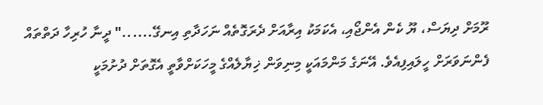ރޫމަށް ދިޔަސް، ޔޫ ކެން އެންޖޯއި، އެކަމަކު އިރާއަށް ދެރަގޮތެއް ނަހަދާތި އިނގޭ......" ދީނާ ހުރިހާ ދަތްތައް ފެންނަވަރަށް ހީލައިފިއެވެ. އޭނަގެ މަންމައަކީ މިނިވަން ޚިޔާލެއްގެ މީހަކަށްވާތީ އެގޮތަށް ދުށުމަކީ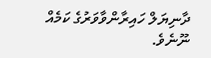ދާނިޔަލް ހައިރާންވާވަރުގެ ކަމެއް ނޫނެވެ.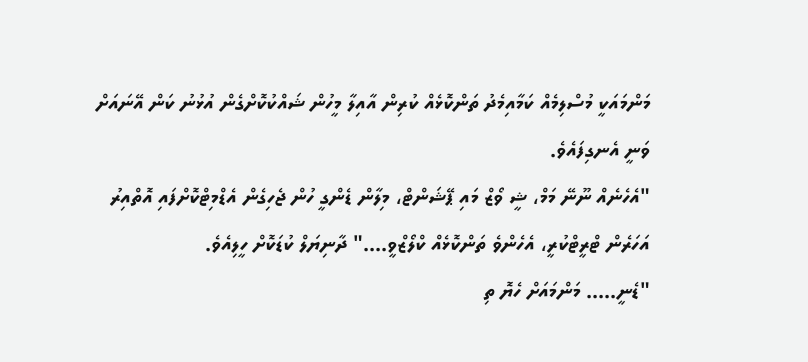މަންމައަކީ މުސްލިމެއް ކަމާއިމެދު ތަންކޮޅެއް ކުރިން އާއިލާ މީހުން ޝައްކުކޮށްގެން އުޅުނު ކަން އޭނައަށް ވަނީ އެނގިފައެވެ.
"އެހެނެއް ނޫނޭ މަމް، ޝީ ވޯޒް މައި ޕޭޝަންޓް، މިލާން ޑެންގީ ހުން ޖެހިގެން އެޑްމިޓްކޮށްފައި އޮތްއިރު އަހަރެން ޓްރީޓްކުރީ، އެހެންވެ ތަންކޮޅެއް ކްލޯޒްވީ...." ދާނިޔަލް ކުޑަކޮށް ހީލިއެވެ.
"ޑެނީ..... މަންމައަށް ހެޔޮ ތި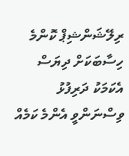ރިލޭޝަންޝިޕް ކޮންމެ ހިސާބަކަށް ދިޔަސް އެކަމަކު ދަރިފުޅު ވިސްނަންވީ އެންމެ ކަމެއް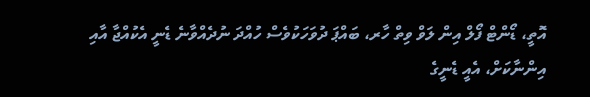އޮތީ، ޑޯންޓް ފޯލް އިން ލަވް ވިތް ހާރ، ބައްޕަ ދުވަހަކުވެސް ހުއްދަ ނުދެއްވާނެ ޑެނީ އެކުއްޖާ އާއި އިންނާކަށް، އެއީ ޑެނީގެ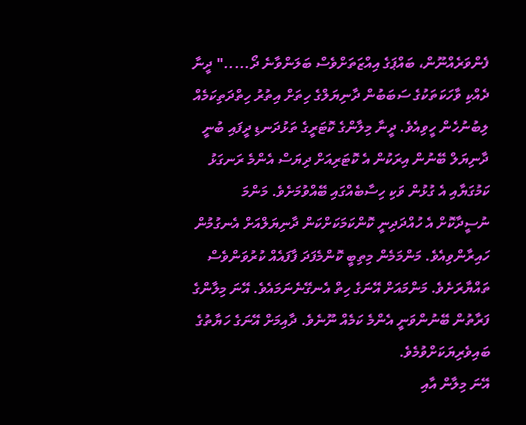ފެންވަރެއްނޫން، ބައްޕަގެ އިއްޒަތަށްވެސް ބަލަންވާނެ ދޯ....." ދީނާ ދެއްކި ވާހަކަތަކުގެ ސަބަބުން ދާނިޔަލްގެ ހިތަށް އިތުރު ހިތްދަތިކަމެއް ލިބުނުހެން ހީވިއެވެ. ދީނާ މިލާންގެ ކޮޓަރީގެ ތަޅުދަނޑި ދީފައި ބުނީ ދާނިޔަލް ބޭނުން އިރަކުން އެ ކޮޓަރިއަށް ދިޔަސް އެންމެ ރަނގަޅު ކަމުގަޔާއި އެ ގުޅުން ވަކި ހިސާބެއްގައި ބޭއްވުމަށެވެ. މަންމަ ނުސީދާކޮށް އެ ހުއްދަދިނީ ކޮންކަމަކަށްކަން ދާނިޔަލްއަށް އެނގުމުން ހައިރާންވިއެވެ. މަންމަމެން މިތިބީ ކޮންމެފަދަ ފާފައެއް ކުރުވަންވެސް ތައްޔާރަށެވެ. މަންމައަށް އޭނަގެ ހިތް އެނގޭނެނަމައެވެ. އޭނަ މިލާންގެ ފަރާތުން ބޭނުންވަނީ އެންމެ ކަމެއް ނޫނެވެ. ދާއިމަށް އޭނަގެ ހަޔާތުގެ ބައިވެރިޔަކަށްވުމެވެ.
އޭނަ މިލާން އާއި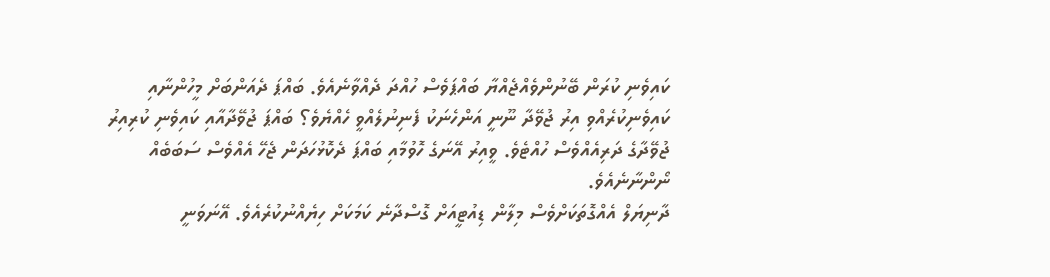ކައިވެނި ކުރަން ބޭނުންވެއްޖެއްޔާ ބައްޕަވެސް ހުއްދަ ދެއްވާނެއެވެ. ބައްޕަ ދެއަންބަށް މީހުންނާއި ކައިވެނިކުރެއްވި އިރު ޖުވޭދާ ނޫނީ އަންހެނަކު ފެނިނުލެއްވީ ހެއްޔެވެ؟ ބައްޕަ ޖުވޭދާއާއި ކައިވެނި ކުރިއިރު ޖުވޭދާގެ ދަރިއެއްވެސް ހުއްޓެވެ. ވީއިރު އޭނަގެ ހޮވުމާއި ބައްޕަ ދެކޮޅުހަދަން ޖެހޭ އެއްވެސް ސަބަބެއް ނޯންނާނެއެވެ.
ދާނިޔަލް އެއްގޮތަކަށްވެސް މިލާން ޑިއުޓީއަށް ގޮސްދާނެ ކަމަކަށް ހިޔެއްނުކުރެއެވެ. އޭނަވަނީ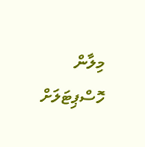މިލާން ހޮސްޕިޓަލަށް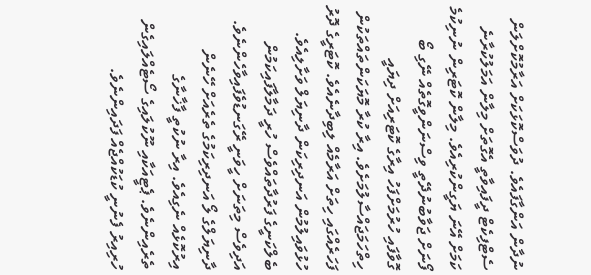ނުދާން އަންގާފައެވެ. ދުވަސްކޮޅަކަށް އަރާމުކޮށްލަން ސެޓްފިކެޓް ދީފައިވާތީ އެގޮތަށް މިލާން އަމަލުކުރާނެ ކަމަށް އޭނަ ޔަގީންކުރިއެވެ. މިލާން ކޮޓަރިން ނުނިކުމެ ފޯނަށް ޖަވާބުނުދޭތީ ވިސްނަންވީގޮތެއް ނޭގި ބޯ ގޮވާފައި ހުރުމަށްފަހު އިރާގެ ކޮޓަރިއަށް ދިޔައީ ހިތްހަމަޖައްސާލުމަށެވެ. އިރާ ކުރާ މޮޔަކަންތައްތަކުން ފަހަރެއްގައި ހިތަށް އަރާމެއް ލިބިދާނެއެވެ. ކޮޓަރީގެ ދޮރު ހުޅުވައިލުމުން އަނދިރިކަން ދާނިޔަލް ވަށާލިއެވެ. ބެލްކަނީގެ ފަރުދާތައްވެސް ހުރީ ދަމާލާފައިކަމުން އަދިވެސް މިތަނަށް ހީވަނީ ރޭގަނޑުވެފައިވާހެންނެވެ. ދާނިޔަލްގެ ލޯ އަނދިރިކަމުގެ ތެރެއަށް ހޭނެން އިރުކޮޅެއް ނެގިއެވެ. އިރާ ނުކުތީ ފާޚާނާގެ ތެރެއިންނެވެ. ޕެޓީއަކާއި ނޫކުލައިގެ ސޯޓެއްލައިގެން ހުރިއިރު ފެނުނީ ކުޑަކުއްޖެއް ފަދައިންނެވެ.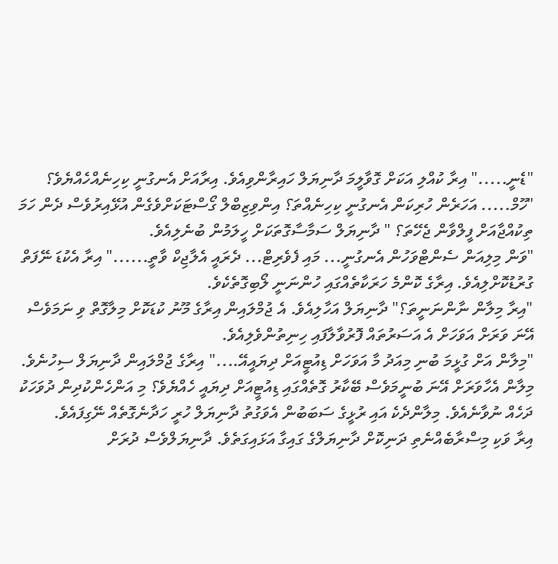"ޑެނީ....." އިރާ ކުއްލި އަކަށް ގޮވާލީމަ ދާނިޔަލް ހައިރާންވިއެވެ. އިރާއަށް އެނގުނީ ކިހިނެއްހެއްޔެވެ؟
"ހޫމް..... އަހަރެން ހުރިކަން އެނގުނީ ކިހިނެއްތަ؟ އިންވިޒިބްލް ގޯސްޓަކަށްވެގެން އުޅޭއިރުވެސް ދެން ހަމަ ތިކުއްޖާއަށް ފީލްވާން ޖެހޭތަ؟ " ދާނިޔަލް ސަމާސާގޮތަކަށް ހީލަމުން ބުނެލިއެވެ.
"ވަން މިލިއަން ސެންޓްވަހުން އެނގުނީ... މައި ފެވެރިޓް... ދެރައީ އެލާޖިކް ވާތީ......" އިރާ އެކުޑަ ނޭފަތް ގުރުޑުކޮށްލިއެވެ. އިރާގެ ކޮންމެ ހަރަކާތެއްގައި ހުންނަނީ ލޯބިގޮތެކެވެ.
"އިރާ މިލާން ނާންނަނީތަ؟" ދާނިޔަލް އަހާލިއެވެ. އެ ޖުމްލައިން އިރާގެ މޫނު ކުޑަކޮށް މިލާގޮތް ވި ނަމަވެސް އޭނަ ވަރަށް އަވަހަށް އެ އަސަރުތައް ފޮރުވާލާފައި ހިނިތުންވެލިއެވެ.
"މިލާން އަށް ގުޅީމަ ބުނި މިއަދު މާ އަވަހަށް ޑިއުޓީއަށް ދިޔައީއޭ...." އިރާގެ ޖުމްލައިން ދާނިޔަލް ސިހުނެވެ. މިލާން އެހާވަރަށް އޭނަ ބުނީމަވެސް ބޭކާރު ގޮތެއްގައި ޑިއުޓީއަށް ދިޔައީ ހެއްޔެވެ؟ މި އަންހެންކުދިން ދުވަހަކު ދަހެއް ނުވާނެއެވެ. މިލާންދެކެ އައި ރުޅީގެ ސަބަބުން އެވަގުތު ދާނިޔަލް ހުރީ ހަދާނެގޮތެއް ނޭގިފައެވެ.
އިރާ ވަކި މިސްރާބެއްނެތި ދަނިކޮށް ދާނިޔަލްގެ ގައިގާ އަޅައިގަތެވެ. ދާނިޔަލްވެސް ދުރަށް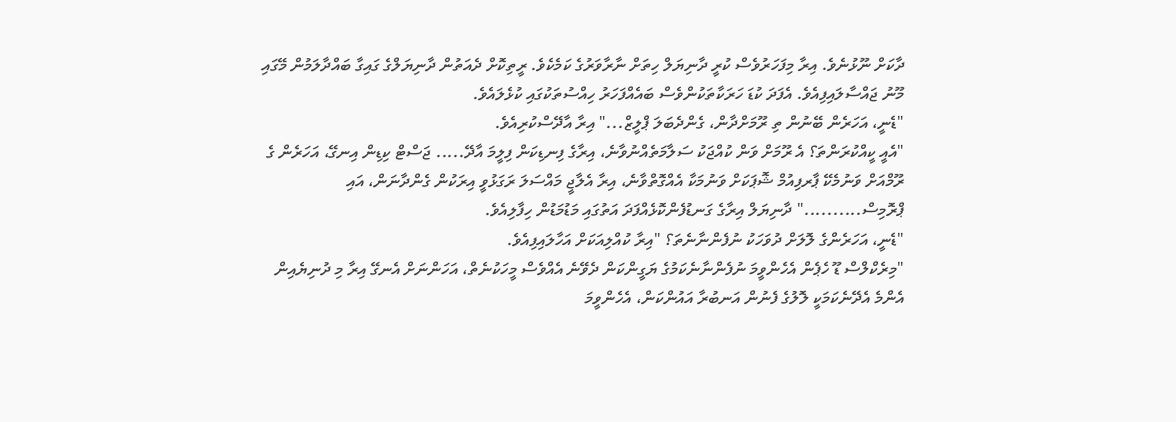ދާކަށް ނޫޅުނެވެ. އިރާ މިފަހަރުވެސް ކުރީ ދާނިޔަލް ހިތަށް ނާރާވަރުގެ ކަމެކެވެ. ރީތިކޮށް ދެއަތުން ދާނިޔަލްގެ ގައިގާ ބައްދާލަމުން މޭގައި މޫނު ޖައްސާލައިފިއެވެ. އެފަދަ ކުޑަ ހަރަކާތަކުންވެސް ބައެއްފަހަރު ހިއްސުތަކުގައި ކުޅެލައެވެ.
"ޑެނީ، އަހަރެން ބޭނުން ތި ރޫމަށްދާން، ގެންދެބަލަ ޕްލީޒް..." އިރާ އާދޭސްކުރިއެވެ.
"އެއީ ކީއްކުރަންތަ؟ އެ ރޫމަށް ވަން ކުއްޖަކު ސަލާމަތެއްނުވާނެ، އިރާގެ ފިނޑިކަން ފިލީމަ އާދޭ..... ޖަސްޓް ކިޑިން އިނގޭ، އަހަރެން ގެ ރޫމްއަށް ވަނުމެކޭ ޕާރފިއުމް ޝޮޕަކަށް ވަނުމަކާ އެއްގޮތްވާނެ، އިރާ އެލާޖީ މައްސަލަ ރަގަޅުވީ އިރަކުން ގެންދާނަން، އައި ޕްރޮމިސް.........." ދާނިޔަލް އިރާގެ ގަނޑުފެންކޮޅެއްފަދަ އަތުގައި މަޑުމަޑުން ހިފާލިއެވެ.
"ޑެނީ، އަހަރެންގެ ލޮލަށް ދުވަހަކު ނުފެންނާނެތަ؟ "އިރާ ކުއްލިއަކަށް އަހާލައިފިއެވެ.
"މިރެކްލްސް ޑޫ ހެޕެން އެހެންވީމަ ނުފެންނާނެކަމުގެ ޔަގީންކަން ދެވޭނެ އެއްވެސް މީހަކުނެތް، އަހަންނަށް އެނގޭ އިރާ މި ދުނިޔެއިން އެންމެ އެދޭނެކަމަކީ ލޮލުގެ ފެނުން އަނބުރާ އައުންކަން، އެހެންވީމަ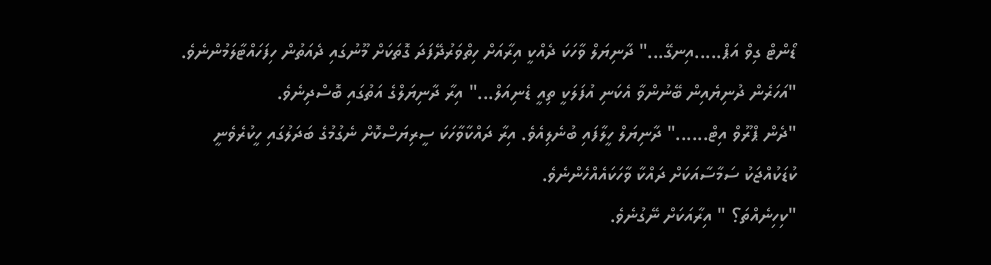ޑޯންޓް ގިވް އަޕް.....އިނގޭ..." ދާނިޔަލް ވާހަކަ ދެއްކީ އިރާއަށް ހިތްވަރުދޭފަދަ ގޮތަކަށް މޫނުގައި ދެއަތުން ހިފަހައްޓާލަމުންނެވެ.
"އަހަރެން ދުނިޔެއިން ބޭނުންވާ އެކަނި އުފަލަކީ ތިއީ ޑެނިއަލް..." އިރާ ދާނިޔަލްގެ އަތުގައި ބޮސްދިނެވެ.
"ދެން ޕްރޫވް އިޓް......" ދާނިޔަލް ހީލާފައި ބުނެލިއެވެ. އިރާ ދައްކާވާހަކަ ސީރިޔަސްކޮށް ނެގުމުގެ ބަދަލުގައި ހީކުރެވެނީ ކުޑަކުއްޖަކު ސަމާސާއަކަށް ދައްކާ ވާހަކައެއްހެންނެވެ.
"ކިހިނެއްތަ؟ " އިރާއަކަށް ނޭގުނެވެ.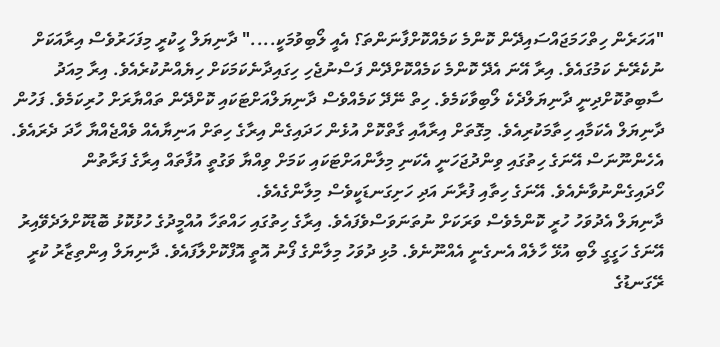"އަހަރެން ހިތްހަމަޖައްސައިދޭން ކޮންމެ ކަމެއްކޮށްފާނަންތަ؟ އެއީ ލޯބިވުމަކީ...." ދާނިޔަލް ހީކުރީ މިފަހަރުވެސް އިރާއަކަށް ނުކެރޭނެ ކަމުގައެވެ. އިރާ އޭނަ އެދޭ ކޮންމެ ކަމެއްކޮށްދޭން ފަސްނުޖެހި ހިގައިދާނެކަމަކަށް ހިޔެއްނުކުރެއެވެ. އިރާ މިއަދު ސާބިތުކޮށްދިނީ ދާނިޔަލްދެކެ ލޯބިވާކަމެވެ. ހިތް ނޭދޭ ކަމެއްވެސް ދާނިޔަލްއަށްޓަކައި ކޮށްދޭން ތައްޔާރަށް ހުރިކަމެވެ. ފަހުން ދާނިޔަލް އެކަމާއި ހިތާމަކުރިއެވެ. މިގޮތަށް އިރާއާއި ގާތްކޮށް އުޅެން ހަދައިގެން އިރާގެ ހިތަށް އަނިޔާއެއް ވެއްޖެއްޔާ ހާދަ ދެރައެވެ. އެހެންނޫނަސް އޭނަގެ ހިތުގައި ވިންދުޖަހަނީ އެކަނި މިލާންއަށްޓަކައި ކަމަށް ވިއްޔާ ވަގުތީ އުފާތައް އިރާގެ ފަރާތުން ހޯދައިގެންނުވާނެއެވެ. އޭނަގެ ހިތާއި ފުރާނަ އަދި ހަށިގަނޑަކީވެސް މިލާންގެއެވެ.
ދާނިޔަލް އެދުވަހު ހުރީ ކޮންމެވެސް ވަރަކަށް ނުތަނަވަސްވެފައެވެ. އިރާގެ ހިތުގައި ހައްތަހާ އުއްމީދުގެ ހުޅުކޮޅު ބޮޑުކޮށްލަދެވޭއިރު އޭނަގެ ހަގީގީ ލޯބި އުޅޭ ހާލެއް އެނގެނީ އެއްނޫނެވެ. މުޅި ދުވަހު މިލާންގެ ފޯނު އޮތީ އޮފްކޮށްލާފައެވެ. ދާނިޔަލް އިންތިޒާރު ކުރީ ރޭގަނޑުގެ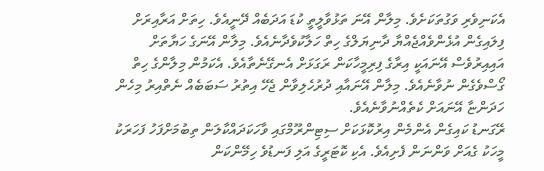އެކަނިވެރި ވަގުތަކަށެވެ. މިލާން އޭނަ ތަޅުވާލީތީ ކުޑަ އަދަބެއް ދޭނީއެވެ. ހިތަށް އަރާއިރަށް ފިލައިގެން އުޅެންވެއްޖެއްޔާ ދާނިޔަލްގެ ހިތް ހަލާކުވެދާނެއެވެ. މިލާން އޭނަގެ ހަޔާތަށް އައިއިރުވެސް އޭނައަކީ އިރާގެ ފިރިމީހާކަން ރަގަޅަށް އެނގޭނެތާއެވެ. އެކަމުން މިލާންގެ ހިތް ގޯސްވެގެން ނުވާނެއެވެ. މިލާން އޭނައާއި ދުރުހެލިވާން ޖެހޭ އިތުރު ސަބަބެއް ނެތްއިރު މިހެން ހަދަންޏާ އޭނައަށް ކެތެއްނުވާނެއެވެ.
ރޭގަނޑު ކައިގެން އެންމެން އިރުކޮޅަކަށް ސިޓިންރޫމްގައި ވާހަކަދައްކާލަން ތިބުމަށްފަހު ފަހަރަކު މީހަކު ގެއަށް ވަންނަން ފެށިއެވެ. އެކި ކޮޓަރީގެ އަލި ފަނޑުވެ ހިމޭންކަން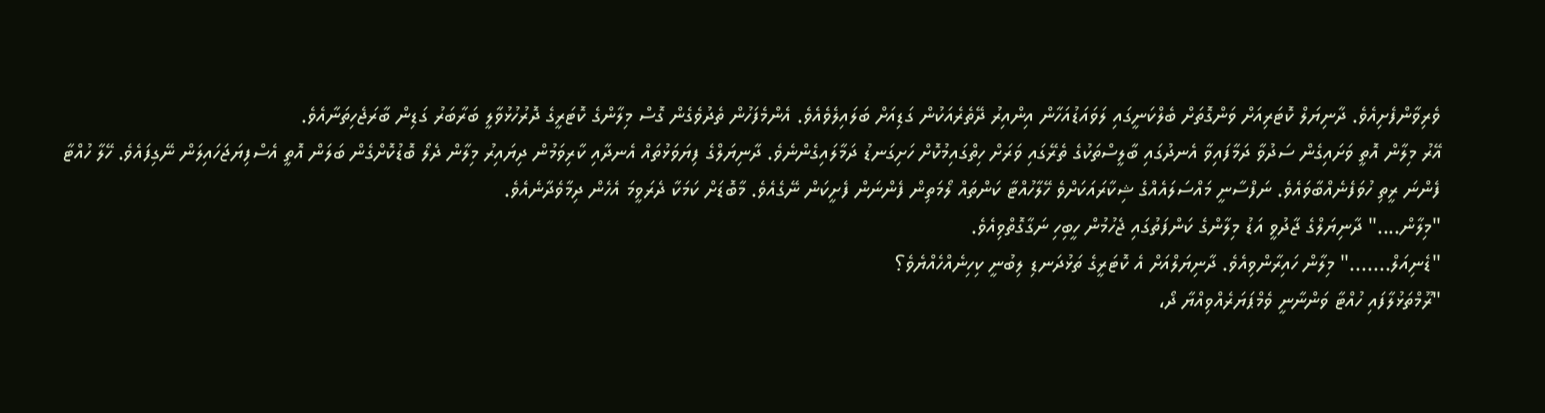ވެރިވާންފެށިއެވެ. ދާނިޔަލް ކޮޓަރިއަށް ވަންގޮތަށް ބެލްކަނީގައި ލަވައަޑުއަހާން އިންއިރު ދޭތެރެއަކުން ގަޑިއަށް ބަލައިލެވެއެވެ. އެންމެފަހުން ތެދުވެގެން ގޮސް މިލާންގެ ކޮޓަރީގެ ދޮރުހުޅުވާލީ ބަރާބަރު ގަޑިން ބާރަޖެހިތަނާއެވެ.
އޭރު މިލާން އޮތީ ވަށައިގެން ސަދުވާ ދަމާފައިވާ އެނދުގައި ބާލީސްތަކުގެ ތެރޭގައި ވަރަށް ހިތްގައިމުކޮށް ހަށިގަނޑު ދަމާލައިގެންނެވެ. ދާނިޔަލްގެ ފިޔަވަޅުތައް އެނދާއި ކާރިވަމުން ދިޔައިރު މިލާން ދެލޯ ބޮޑުކޮށްގެން ބަލަން އޮތީ އެސްފިޔަޖަހައިލަން ނޭގިފައެވެ. ހޭލާ ހުއްޓާ ފެންނަ ރީތި ހުވަފެނެއްބާވައެވެ. ނަފްސާނީ މައްސަލައެއްގެ ޝިކާރައަކަށްވެ ހޭލާހުއްޓާ ކަންތައް ލޯމަތިން ފެންނަން ފެށީކަން ނޭގެއެވެ. މާބޮޑަށް ކަމަކާ ދެރަވީމަ އެހެން ދިމާވެދާނެއެވެ.
"މިލާން...." ދާނިޔަލްގެ ޖާދުވީ އަޑު މިލާންގެ ކަންފަތުގައި ޖެހުމުން ހީބިހި ނަގާގޮތްވިއެވެ.
"ޑެނިއަލް......." މިލާން ހައިރާންވިއެވެ. ދާނިޔަލްއަށް އެ ކޮޓަރީގެ ތަޅުދަނޑި ލިބުނީ ކިހިނެއްހެއްޔެވެ؟
"ރޫމްތަޅުލާފައި ހުއްޓާ ވަންނާނީ ވެމްޕަޔަރެއްވިއްޔާ ދޯ،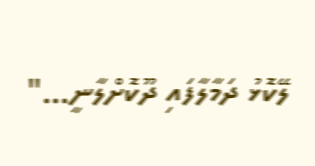ލޭކޮޅު ދަމާލާފައި ދޫކޮށްލާނީ..."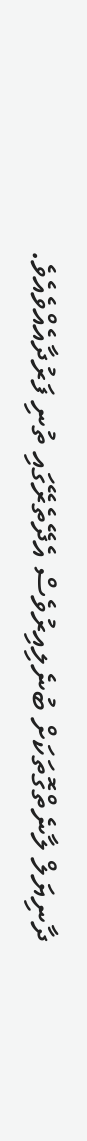ދާނިޔަލް ލާނެތްގޮތަކަށް ބުނެލިއިރުވެސް އެދޭތެރޭގައި ތުނި ފަރުދާއެއްވެއެވެ.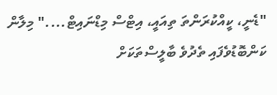"ޑެނީ، ކީއްކުރަންތަ ތިއައީ، އިޓްސް މިޑްނައިޓް...." މިލާން ކަންބޮޑުވެފައި ތެދުވެ ބާލީސްތަކަށް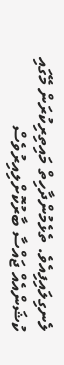ލެނގިލައިފިއެވެ. ތެޅެމުންދާހިތް މައިތިރިކުރަން މޭގައި ކުޝަންއެއް ޖައްސާ ބާރުކޮށްލިއިރުވެސް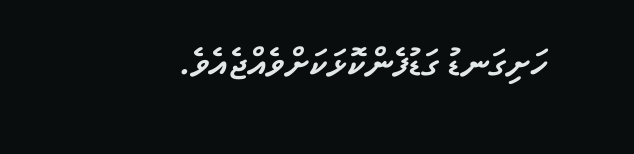ހަށިގަނޑު ގަޑުފެންކޮޅަކަށްވެއްޖެއެވެ.